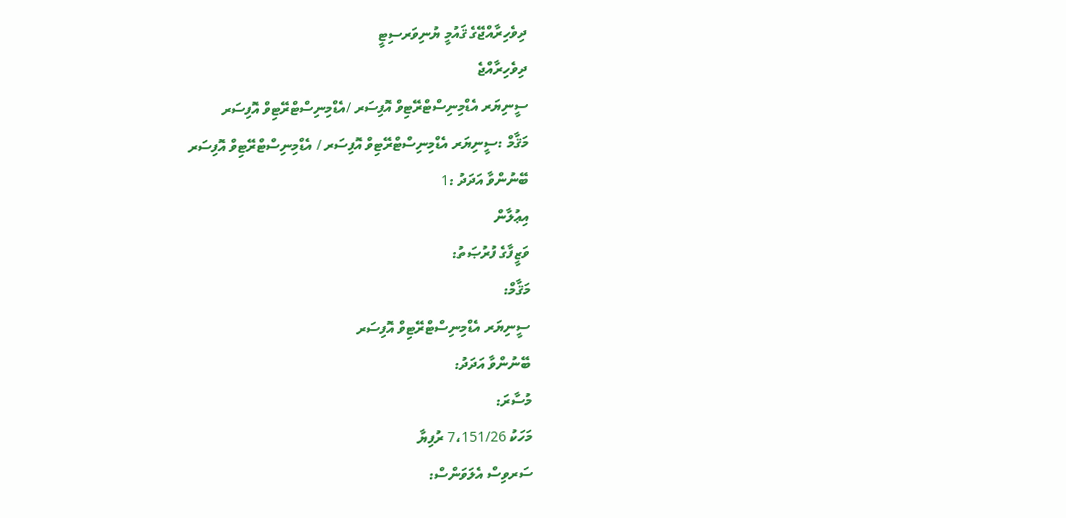ދިވެހިރާއްޖޭގެ ޤައުމީ ޔުނިވަރސިޓީ
ދިވެހިރާއްޖެ
ސީނިޔަރ އެޑްމިނިސްޓްރޭޓިވް އޮފިސަރ /އެޑްމިނިސްޓްރޭޓިވް އޮފިސަރ
މަޤާމް :ސީނިޔަރ އެޑްމިނިސްޓްރޭޓިވް އޮފިސަރ / އެޑްމިނިސްޓްރޭޓިވް އޮފިސަރ
ބޭނުންވާ އަދަދު :1
އިޢުލާން
ވަޒީފާގެ ފުރުޞަތު:
މަޤާމް:
ސީނިޔަރ އެޑްމިނިސްޓްރޭޓިވް އޮފިސަރ
ބޭނުންވާ އަދަދު:
މުސާރަ:
މަހަކު 7،151/26 ރުފިޔާ
ސަރވިސް އެލަވަންސް: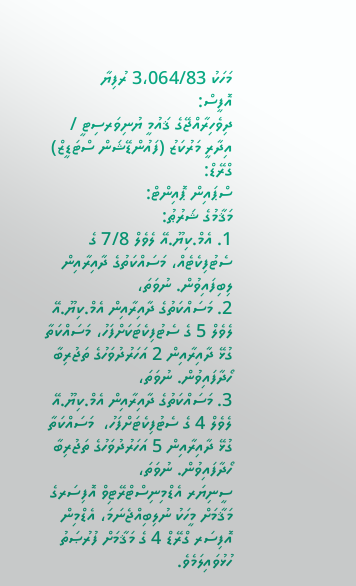މަހަކު 3،064/83 ރުފިޔާ
އޮފީސް:
ދިވެހިރާއްޖޭގެ ޤައުމީ ޔުނިވަރސިޓީ / އިދާރީ މަރުކަޒު (ފައުންޑޭޝަން ސްޓަޑީޒް)
ގްރޭޑް:
ސްޕައިން ޕޮއިންޓް:
މަޤާމުގެ ޝަރުޠު:
1. އެމް.ކިޔޫ.އޭ ލެވެލް 7/8 ގެ ސެޓުފިކެޓެއް، މަސައްކަތުގެ ދާއިރާއިން ލިބިފައިވުން. ނުވަތަ،
2. މަސައްކަތުގެ ދާއިރާއިން އެމް.ކިޔޫ.އޭ ލެވެލް 5 ގެ ސެޓުފިކެޓަކަށްފަހު، މަސައްކަތާ ގުޅޭ ދާއިރާއިން 2 އަހަރުދުވަހުގެ ތަޖުރިބާ ހޯދާފައިވުން. ނުވަތަ،
3. މަސައްކަތުގެ ދާއިރާއިން އެމް.ކިޔޫ.އޭ ލެވެލް 4 ގެ ސެޓުފިކެޓަށްފަހު،  މަސައްކަތާ ގުޅޭ ދާއިރާއިން 5 އަހަރުދުވަހުގެ ތަޖުރިބާ ހޯދާފައިވުން. ނުވަތަ،
ސީނިޔަރ އެޑްމިނިސްޓްރޭޓިވް އޮފިސަރގެ މަޤާމަށް މީހަކު ނުލިބިއްޖެނަމަ، އެޑްމިން އޮފިސަރ ގްރޭޑް 4 ގެ މަޤާމަށް ފުރުޞަތު ހުޅުވައިލަމެވެ.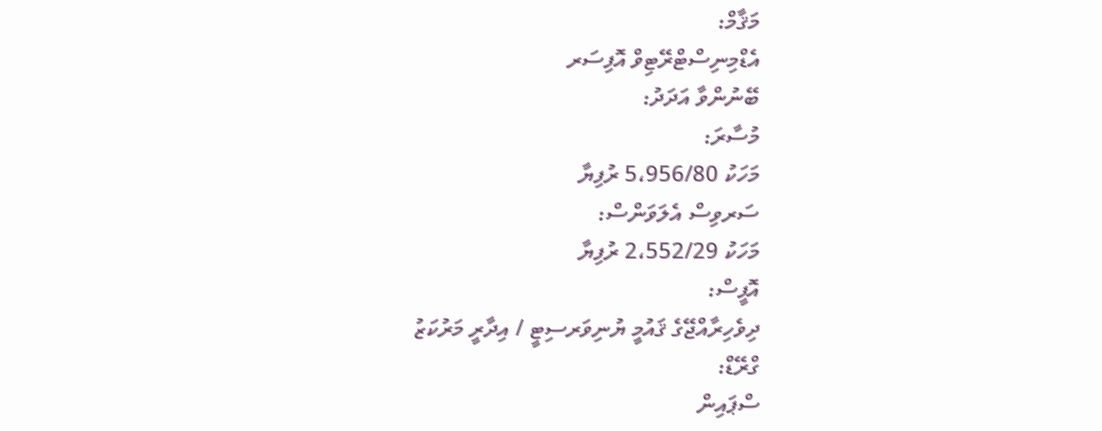މަޤާމް:
އެޑްމިނިސްޓްރޭޓިވް އޮފިސަރ
ބޭނުންވާ އަދަދު:
މުސާރަ:
މަހަކު 5،956/80 ރުފިޔާ
ސަރވިސް އެލަވަންސް:
މަހަކު 2،552/29 ރުފިޔާ
އޮފީސް:
ދިވެހިރާއްޖޭގެ ޤައުމީ ޔުނިވަރސިޓީ / އިދާރީ މަރުކަޒު
ގްރޭޑް:
ސްޕައިން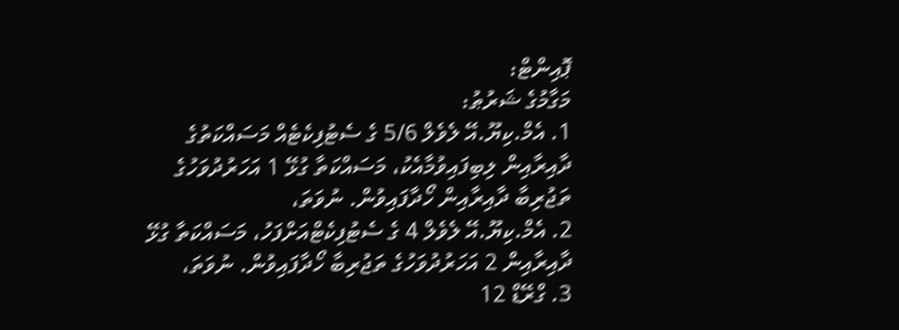ޕޮއިންޓް:
މަގާމުގެ ޝަރުޠު:
1. އެމް.ކިޔޫ.އޭ ލެވެލް 5/6 ގެ ސެޓުފިކެޓެއް މަސައްކަތުގެ ދާއިރާއިން ލިބިފައިވުމާއެކު، މަސައްކަތާ ގުޅޭ 1 އަހަރުދުވަހުގެ ތަޖުރިބާ ދާއިރާއިން ހޯދާފައިވުން. ނުވަތަ،
2. އެމް.ކިޔޫ.އޭ ލެވެލް 4 ގެ ސެޓުފިކެޓްއަށްފަހު، މަސައްކަތާ ގުޅޭ ދާއިރާއިން 2 އަހަރުދުވަހުގެ ތަޖުރިބާ ހޯދާފައިވުން. ނުވަތަ،
3. ގްރޭޑް 12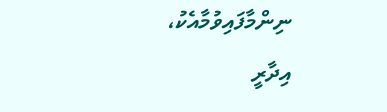ނިންމާފައިވުމާއެކު، އިދާރީ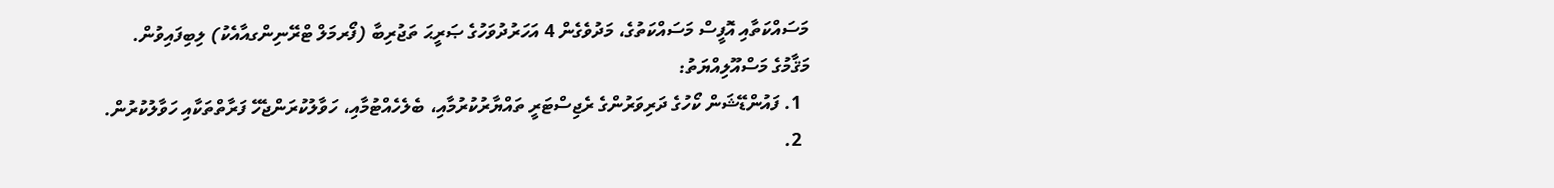މަސައްކަތާއި އޮފީސް މަސައްކަތުގެ، މަދުވެގެން 4 އަހަރުދުވަހުގެ ޞަރީޙަ ތަޖުރިބާ (ފޯރމަލް ޓްރޭނިންގއާއެކު) ލިބިފައިވުން.
މަޤާމުގެ މަސްއޫލިއްޔަތު:
  1. ފައުންޑޭޝަން ކޯހުގެ ދަރިވަރުންގެ ރެޖިސްޓަރީ ތައްޔާރުކުރުމާއި، ބެލެހެއްޓުމާއި، ހަވާލުކުރަންޖެހޭ ފަރާތްތަކާއި ހަވާލުކުރުން.
  2.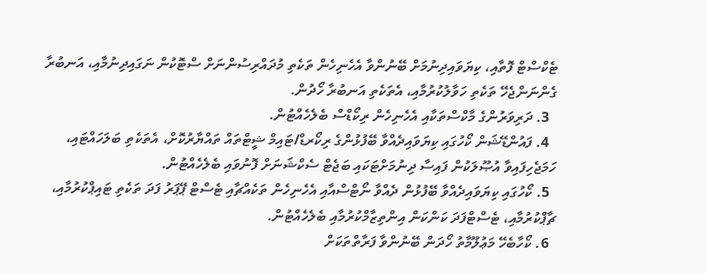ޓެކްސްޓް ފޮތާއި، ކިޔަވައިދިނުމަށް ބޭނުންވާ އެހެނިހެން ތަކެތި މުދައްރިސުންނަށް ސްޓޮކުން ނަގައިދިނުމާއި، އަނބުރާ ގެންނަންޖެހޭ ތަކެތި ހަވާލުކުރުމާއި، އެތަކެތި އަނބުރާ ހޯދުން.
  3. ދަރިވަރުންގެ މާކްސްތަކާއި އެހެނިހެން ރިކޯޑްސް ބެލެހެއްޓުން.
  4. ފައުންޑޭޝަން ކޯހުގައި ކިޔަވައިދެއްވާ ބޭފުޅުންގެ ރިކޯރޑް/ޓައިމް ޝީޓްތައް ތައްޔާރުކޮށް، އެތަކެތި ބަލަހައްޓައި، ހަމަޖެހިފައިވާ އުޞޫލަކުން ފައިސާ ދިނުމަށްޓަކައި ބަޖެޓް ސެކްޝަނަށް ފޮނުވައި ބެލެހެއްޓުން.
  5. ކޯހުގައި ކިޔަވައިދެއްވާ ބޭފުޅުން ދެއްވާ ނޯޓްސްއާއި އެހެނިހެން ތަކެއްޗާއި ޓެސްޓް ޕޭޕަރު ފަދަ ތަކެތި ޓައިޕްކުރުމާއި، ޗާޕްކުރުމާއި، ޓެސްޓްފަދަ ކަންކަން އިންތިޒާމްކުރުމާއި ބެލެހެއްޓުން.
  6. ކޯހާބެހޭ މަޢުލޫމާތު ހޯދަން ބޭނުންވާ ފަރާތްތަކަށް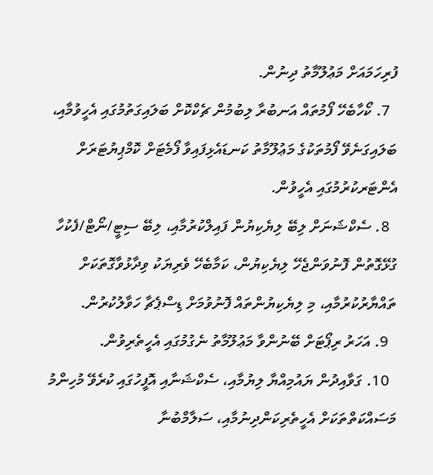ފުރިހަމައަށް މަޢުލޫމާތު ދިނުން.
  7. ކޯހާބެހޭ ފޯމުތައް އަނބުރާ ލިބުމުން ޗެކްކޮށް ބަލައިގަތުމުގައި އެހީވުމާއި، ބަލައިގަނެވޭ ފޯމުތަކުގެ މަޢުލޫމާތު ކަނޑައެޅިފައިވާ ފޯމެޓަށް ކޮމްޕިޔުޓަރަށް އެންޓަރކުރުމުގައި އެހީވުން.
  8. ސެކްޝަނަށް ލިބޭ ލިޔެކިޔުން ފައިލްކުރުމާއި، ލިބޭ ސިޓީ/ނޯޓް/ފެކުހާ ގުޅޭގޮތުން ފޮނުވަންޖެހޭ ލިޔެކިޔުން، ކަމާބެހޭ ވެރިޔަކު ވިދާޅުވާގޮތަކަށް ތައްޔާރުކުރުމާއި، މި ލިޔެކިޔުންތައް ފޮނުވުމަށް ޑިސްޕެޗާ ހަވާލުކުރުން.
  9. އަހަރު ރިޕޯޓަށް ބޭނުންވާ މަޢުލޫމާތު ނެގުމުގައި އެހީތެރިވުން.
  10. ގަވާއިދުން ޔައުމިއްޔާ ލިޔުމާއި، ސެކްޝަނާއި އޮފީހުގައި ކުރެވޭ މުހިންމު މަސައްކަތްތަކަށް އެހީތެރިކަންދިނުމާއި، ސަލާމްބުނާ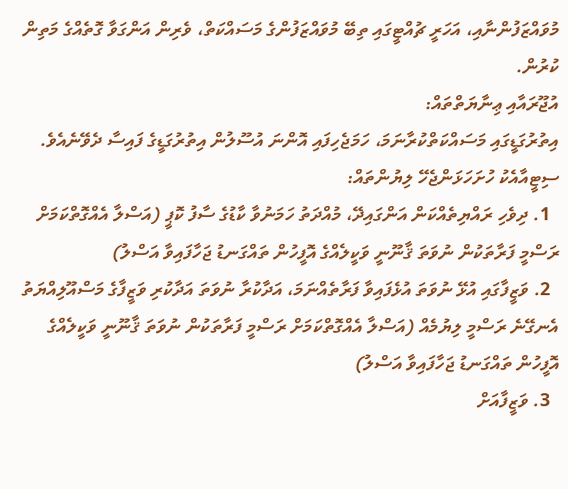މުވައްޒަފުންނާއި، އަހަރީ ޗުއްޓީގައި ތިބޭ މުވައްޒަފުންގެ މަސައްކަތް، ވެރިން އަންގަވާ ގޮތެއްގެ މަތިން ކުރުން.
އުޖޫރައާއި ޢިނާޔަތްތައް:
އިތުރުގަޑީގައި މަސައްކަތްކުރާނަމަ، ހަމަޖެހިފައި އޮންނަ އުސޫލުން އިތުރުގަޑީގެ ފައިސާ ދެވޭނެއެވެ.
ސިޓީއާއެކު ހުށަހަޅަންޖެހޭ ލިޔުންތައް:
  1. ދިވެހި ރައްޔިތެއްކަން އަންގައިދޭ، މުއްދަތު ހަމަނުވާ ކާޑުގެ ސާފު ކޮޕީ (އަސްލާ އެއްގޮތްކަމަށް ރަސްމީ ފަރާތަކުން ނުވަތަ ޤާނޫނީ ވަކީލެއްގެ އޮފީހުން ތައްގަނޑު ޖަހާފައިވާ އަސްލު)
  2. ވަޒީފާގައި އުޅޭ ނުވަތަ އުޅެފައިވާ ފަރާތެއްނަމަ، އަދާކުރާ ނުވަތަ އަދާކުރި ވަޒީފާގެ މަސްއޫލިއްޔަތު އެނގޭނެ ރަސްމީ ލިޔުމެއް (އަސްލާ އެއްގޮތްކަމަށް ރަސްމީ ފަރާތަކުން ނުވަތަ ޤާނޫނީ ވަކީލެއްގެ އޮފީހުން ތައްގަނޑު ޖަހާފައިވާ އަސްލު)
  3. ވަޒީފާއަށް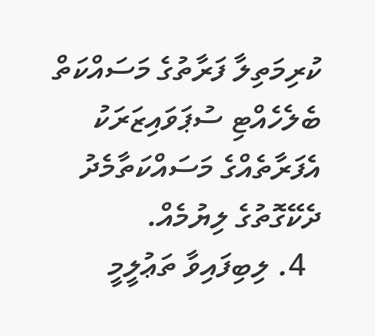ކުރިމަތިލާ ފަރާތުގެ މަސައްކަތް ބެލެހެއްޓި ސުޕަވައިޒަރަކު އެފަރާތެއްގެ މަސައްކަތާމެދު ދެކޭގޮތުގެ ލިޔުމެއް.
  4. ލިބިފައިވާ ތަޢުލީމީ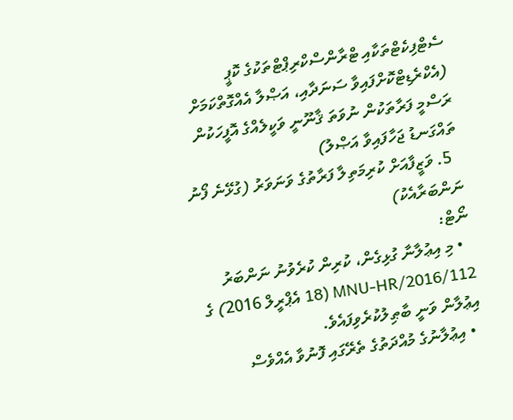ސެޓްފިކެޓްތަކާއި ޓްރާންސްކްރިޕްޓްތަކުގެ ކޮޕީ (އެކްރެޑިޓްކޮށްފައިވާ ސަނަދާއި، އަޞްލާ އެއްގޮތްކަމަށް ރަސްމީ ފަރާތަކުން ނުވަތަ ޤާނޫނީ ވަކީލެއްގެ އޮފީހަކުން ތައްގަނޑު ޖަހާފައިވާ އަޞްލު)
  5. ވަޒީފާއަށް ކުރިމަތިލާ ފަރާތުގެ ވަނަވަރު (ގުޅޭނެ ފޯނު ނަންބަރާއެކު)
ނޯޓް:
  • މި އިޢުލާނާ ގުޅިގެން، ކުރިން ކުރެވުނު ނަންބަރު MNU-HR/2016/112 (18 އެޕްރީލް 2016) ގެ އިޢުލާން ވަނީ ބާޠިލުކުރެވިފައެވެ.
  • އިޢުލާނުގެ މުއްދަތުގެ ތެރޭގައި ފޮނުވާ އެއްވެސް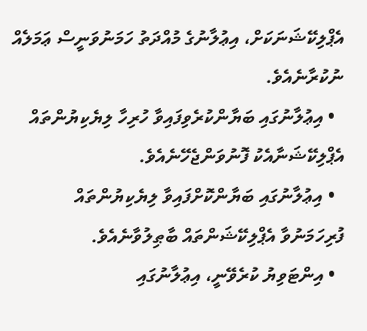އެޕްލިކޭޝަނަކަށް، އިޢުލާނުގެ މުއްދަތު ހަމަނުވަނީސް ޢަމަލެއް ނުކުރާނެއެވެ.
  • އިޢުލާނުގައި ބަޔާންކުރެވިފައިވާ ހުރިހާ ލިޔެކިޔުންތައް އެޕްލިކޭޝަނާއެކު ފޮނުވަންޖެހޭނެއެވެ.
  • އިޢުލާނުގައި ބަޔާންކޮށްފައިވާ ލިޔެކިޔުންތައް ފުރިހަމަނުވާ އެޕްލިކޭޝަންތައް ބާޠިލުވާނެއެވެ.
  • އިންޓަވިޔު ކުރެވޭނީ، އިޢުލާނުގައި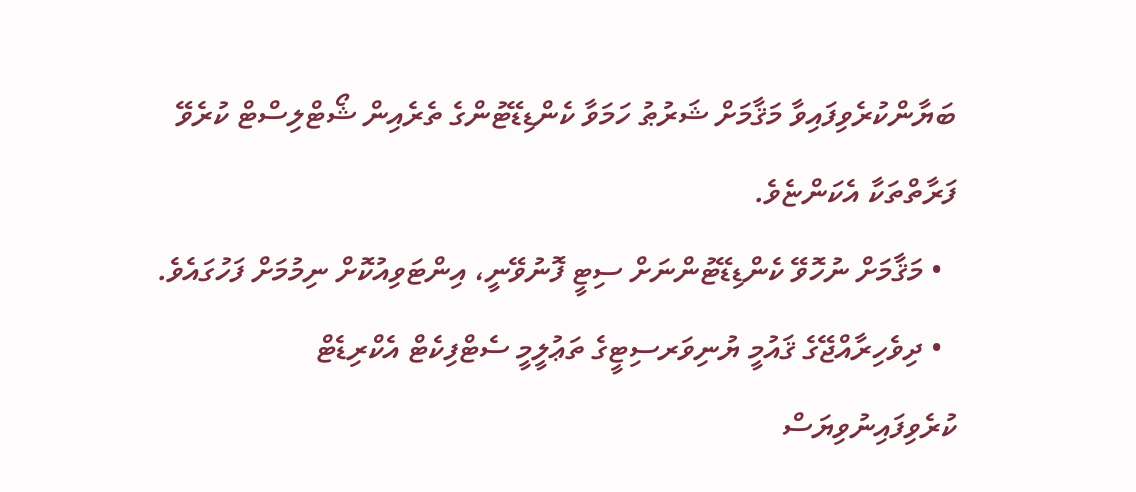ބަޔާންކުރެވިފައިވާ މަޤާމަށް ޝަރުޠު ހަމަވާ ކެންޑިޑޭޓުންގެ ތެރެއިން ޝޯޓްލިސްޓް ކުރެވޭ ފަރާތްތަކާ އެކަންޏެވެ.
  • މަޤާމަށް ނުހޮވޭ ކެންޑިޑޭޓުންނަށް ސިޓީ ފޮނުވޭނީ، އިންޓަވިއުކޮށް ނިމުމަށް ފަހުގައެވެ.
  • ދިވެހިރާއްޖޭގެ ޤައުމީ ޔުނިވަރސިޓީގެ ތަޢުލީމީ ސެޓްފިކެޓް އެކްރިޑެޓް ކުރެވިފައިނުވިޔަސް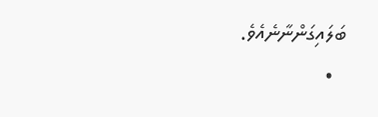ބަލައިގަންނާނެއެވެ.
  •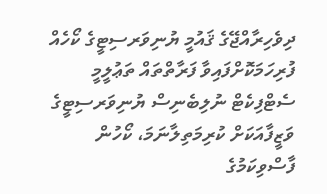ދިވެހިރާއްޖޭގެ ޤައުމީ ޔުނިވަރސިޓީގެ ކޯހެއް ފުރިހަމަކޮށްފައިވާ ފަރާތްތައް ތަޢުލީމީ ސެޓްފިކެޓް ނުލިބެނިސް ޔުނިވަރސިޓީގެ ވަޒީފާއަކަށް ކުރިމަތިލާނަމަ، ކޯހުން ފާސްވިކަމުގެ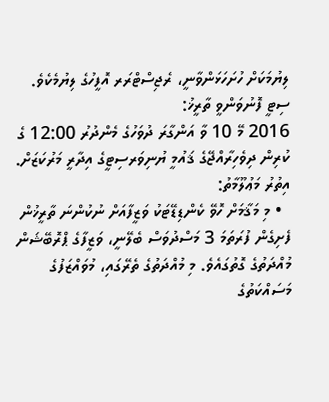ލިޔުމަކަށް ހުށަހަޅަންވާނީ، ރެޖިސްޓްރަރ އޮފީހުގެ ލިޔުމެކެވެ.
ސިޓީ ފޮނުވަންވީ ތާރީޚު:
2016 މޭ 10 ވާ އަންގާރަ ދުވަހުގެ މެންދުރު 12:00 ގެ ކުރިން ދިވެހިރާއްޖޭގެ ޤައުމީ ޔުނިވަރސިޓީގެ އިދާރީ މަރުކަޒަށް.
އިތުރު މަޢުލޫމާތު:
  • މި މަޤާމަށް ހޮވޭ ކެންޑިޑޭޓަކު ވަޒީފާއަށް ނުކުންނަ ތާރީޚުން ފެށިގެން ފުރަތަމަ 3 މަސްދުވަސް ބެލޭނީ، ވަޒީފާގެ ޕްރޮބޭޝަން މުއްދަތުގެ ގޮތުގައެވެ. މި މުއްދަތުގެ ތެރޭގައި، މުވައްޒަފުގެ މަސައްކަތުގެ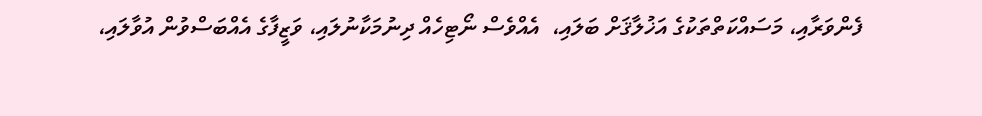ފެންވަރާއި، މަސައްކަތްތަކުގެ އަޚުލާޤަށް ބަލައި،  އެއްވެސް ނޯޓިހެއް ދިނުމަކާނުލައި، ވަޒީފާގެ އެއްބަސްވުން އުވާލައި،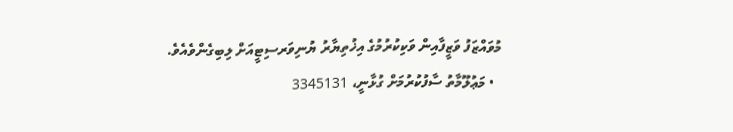މުވައްޒަފު ވަޒީފާއިން ވަކިކުރުމުގެ އިޚުތިޔާރު ޔުނިވަރސިޓީއަށް ލިބިގެންވެއެވެ.
  • މަޢުލޫމާތު ސާފުކުރުމަށް ގުޅާނީ، 3345131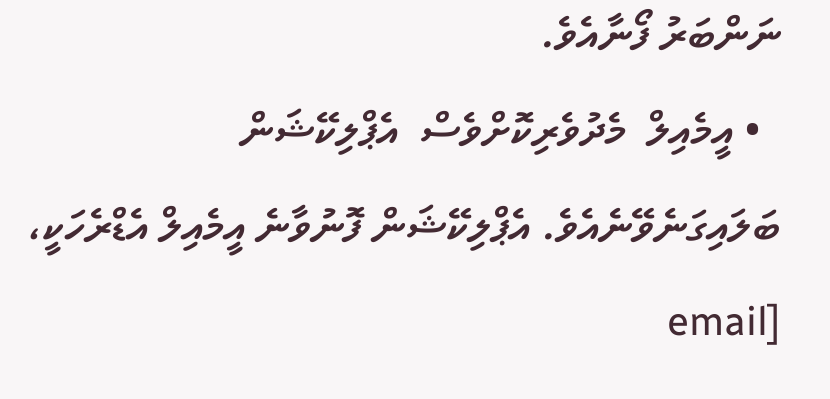ނަންބަރު ފޯނާއެވެ.
  • އީމެއިލް  މެދުވެރިކޮށްވެސް  އެޕްލިކޭޝަން  ބަލައިގަނެވޭނެއެވެ. އެޕްލިކޭޝަން ފޮނުވާނެ އީމެއިލް އެޑްރެހަކީ، [email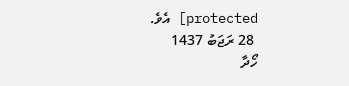protected] އެވެ.
 28 ރަޖަބު 1437
ހޯދާ